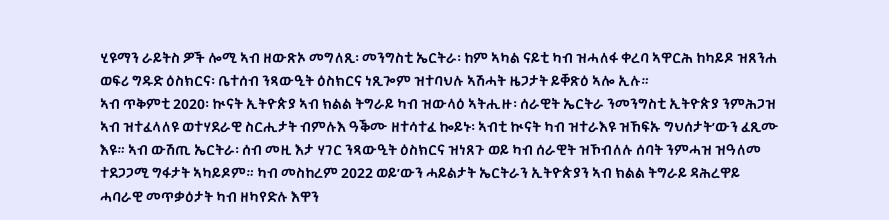ሂዩማን ራይትስ ዎች ሎሚ ኣብ ዘውጽኦ መግለጺ፡ መንግስቲ ኤርትራ፡ ከም ኣካል ናይቲ ካብ ዝሓለፋ ቀረባ ኣዋርሕ ከካይዶ ዝጸንሐ ወፍሪ ግዱድ ዕስክርና፡ ቤተሰብ ንጻውዒት ዕስክርና ነጺጐም ዝተባህሉ ኣሽሓት ዜጋታት ይቐጽዕ ኣሎ ኢሉ።
ኣብ ጥቅምቲ 2020፡ ኲናት ኢትዮጵያ ኣብ ክልል ትግራይ ካብ ዝውላዕ ኣትሒዙ፡ ሰራዊት ኤርትራ ንመንግስቲ ኢትዮጵያ ንምሕጋዝ ኣብ ዝተፈላለዩ ወተሃደራዊ ስርሒታት ብምሉእ ዓቕሙ ዘተሳተፈ ኰይኑ፡ ኣብቲ ኲናት ካብ ዝተራእዩ ዝኸፍኡ ግህሰታት’ውን ፈጺሙ እዩ። ኣብ ውሽጢ ኤርትራ፡ ሰብ መዚ እታ ሃገር ንጻውዒት ዕስክርና ዝነጸጉ ወይ ካብ ሰራዊት ዝኾብለሉ ሰባት ንምሓዝ ዝዓለመ ተደጋጋሚ ግፋታት ኣካይዶም። ካብ መስከረም 2022 ወይ’ውን ሓይልታት ኤርትራን ኢትዮጵያን ኣብ ክልል ትግራይ ዳሕረዋይ ሓባራዊ መጥቃዕታት ካብ ዘካየድሉ እዋን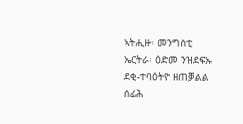ኣትሒዙ፡ መንግስቲ ኤርትራ፡ ዕድመ ንዝደፍኡ ደቂ-ተባዕትዮ ዘጠቓልል ሰፊሕ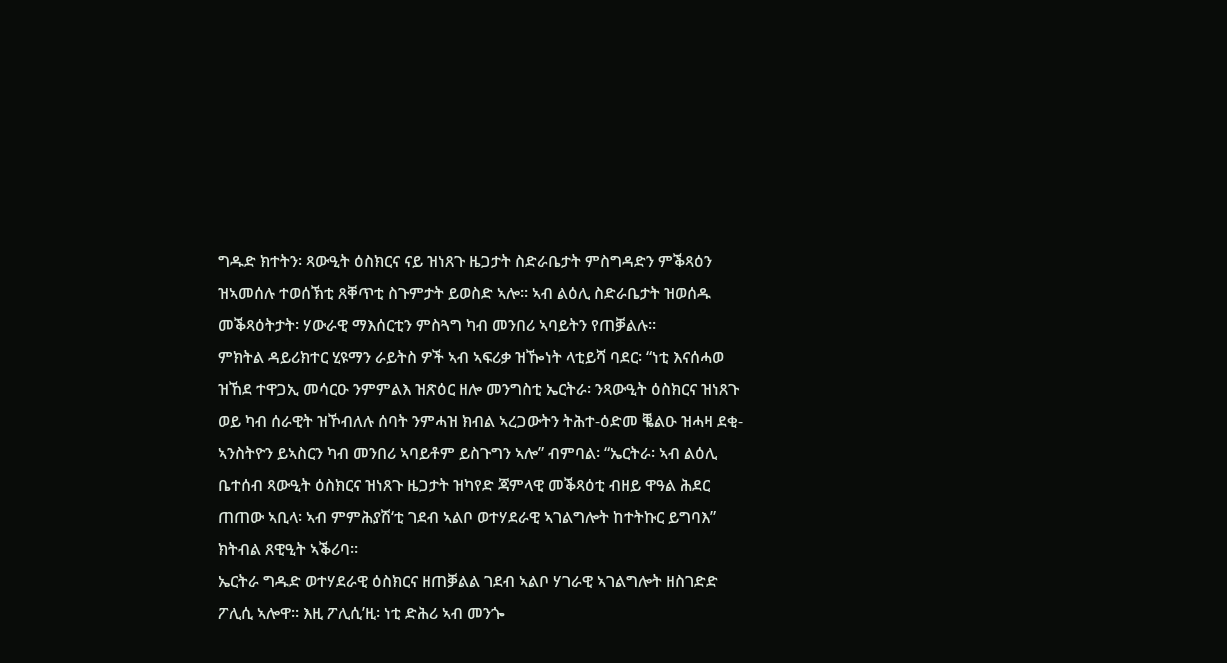ግዱድ ክተትን፡ ጻውዒት ዕስክርና ናይ ዝነጸጉ ዜጋታት ስድራቤታት ምስግዳድን ምቕጻዕን ዝኣመሰሉ ተወሰኽቲ ጸቐጥቲ ስጉምታት ይወስድ ኣሎ። ኣብ ልዕሊ ስድራቤታት ዝወሰዱ መቕጻዕትታት፡ ሃውራዊ ማእሰርቲን ምስጓግ ካብ መንበሪ ኣባይትን የጠቓልሉ።
ምክትል ዳይሪክተር ሂዩማን ራይትስ ዎች ኣብ ኣፍሪቃ ዝዀነት ላቲይሻ ባደር፡ “ነቲ እናሰሓወ ዝኸደ ተዋጋኢ መሳርዑ ንምምልእ ዝጽዕር ዘሎ መንግስቲ ኤርትራ፡ ንጻውዒት ዕስክርና ዝነጸጉ ወይ ካብ ሰራዊት ዝኾብለሉ ሰባት ንምሓዝ ክብል ኣረጋውትን ትሕተ-ዕድመ ቘልዑ ዝሓዛ ደቂ-ኣንስትዮን ይኣስርን ካብ መንበሪ ኣባይቶም ይስጉግን ኣሎ” ብምባል፡ “ኤርትራ፡ ኣብ ልዕሊ ቤተሰብ ጻውዒት ዕስክርና ዝነጸጉ ዜጋታት ዝካየድ ጃምላዊ መቕጻዕቲ ብዘይ ዋዓል ሕደር ጠጠው ኣቢላ፡ ኣብ ምምሕያሽ‘ቲ ገደብ ኣልቦ ወተሃደራዊ ኣገልግሎት ከተትኩር ይግባእ” ክትብል ጸዊዒት ኣቕሪባ።
ኤርትራ ግዱድ ወተሃደራዊ ዕስክርና ዘጠቓልል ገደብ ኣልቦ ሃገራዊ ኣገልግሎት ዘስገድድ ፖሊሲ ኣሎዋ። እዚ ፖሊሲ’ዚ፡ ነቲ ድሕሪ ኣብ መንጐ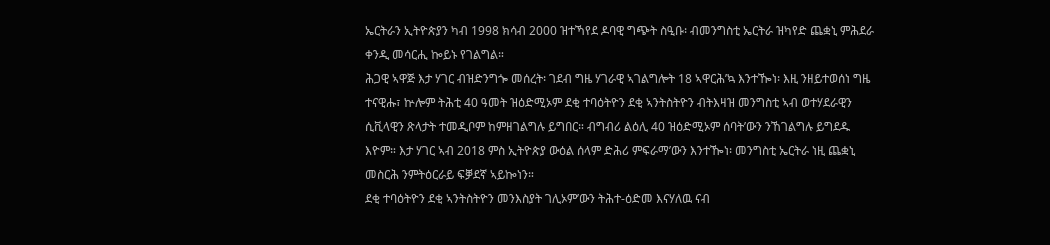ኤርትራን ኢትዮጵያን ካብ 1998 ክሳብ 2000 ዝተኻየደ ዶባዊ ግጭት ስዒቡ፡ ብመንግስቲ ኤርትራ ዝካየድ ጨቋኒ ምሕደራ ቀንዲ መሳርሒ ኰይኑ የገልግል።
ሕጋዊ ኣዋጅ እታ ሃገር ብዝድንግጐ መሰረት፡ ገደብ ግዜ ሃገራዊ ኣገልግሎት 18 ኣዋርሕ’ኳ እንተዀነ፡ እዚ ንዘይተወሰነ ግዜ ተናዊሑ፣ ኵሎም ትሕቲ 40 ዓመት ዝዕድሚኦም ደቂ ተባዕትዮን ደቂ ኣንትስትዮን ብትእዛዝ መንግስቲ ኣብ ወተሃደራዊን ሲቪላዊን ጽላታት ተመዲቦም ከምዘገልግሉ ይግበር። ብግብሪ ልዕሊ 40 ዝዕድሚኦም ሰባት’ውን ንኸገልግሉ ይግደዱ እዮም። እታ ሃገር ኣብ 2018 ምስ ኢትዮጵያ ውዕል ሰላም ድሕሪ ምፍራማ’ውን እንተዀነ፡ መንግስቲ ኤርትራ ነዚ ጨቋኒ መስርሕ ንምትዕርራይ ፍቓደኛ ኣይኰነን።
ደቂ ተባዕትዮን ደቂ ኣንትስትዮን መንእስያት ገሊኦም’ውን ትሕተ-ዕድመ እናሃለዉ ናብ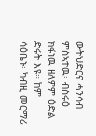ውትህድርና ሓንሳብ ምስኣተዉ፡ ብስሩዕ ክፋነዉ ዘለዎም ዕድል ድሩት እዩ። ከም ሳዕቤኑ፡ ካብዚ መርማሪ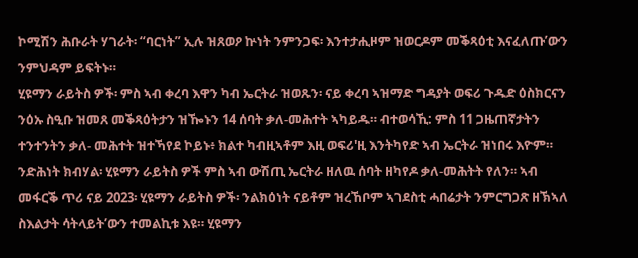ኮሚሽን ሕቡራት ሃገራት፡ “ባርነት” ኢሉ ዝጸወዖ ኵነት ንምንጋፍ፡ እንተታሒዞም ዝወርዶም መቕጻዕቲ እናፈለጡ’ውን ንምህዳም ይፍትኑ።
ሂዩማን ራይትስ ዎች፡ ምስ ኣብ ቀረባ እዋን ካብ ኤርትራ ዝወጹን፡ ናይ ቀረባ ኣዝማድ ግዳያት ወፍሪ ጉዱድ ዕስክርናን ንዕኡ ስዒቡ ዝመጸ መቕጻዕትታን ዝዀኑን 14 ሰባት ቃለ-መሕተት ኣካይዱ። ብተወሳኺ: ምስ 11 ጋዜጠኛታትን ተንተንትን ቃለ- መሕተት ዝተኻየደ ኮይኑ፥ ክልተ ካብዚኣቶም እዚ ወፍሪ'ዚ እንትካየድ ኣብ ኤርትራ ዝነበሩ እዮም። ንድሕነት ክብሃል፡ ሂዩማን ራይትስ ዎች ምስ ኣብ ውሽጢ ኤርትራ ዘለዉ ሰባት ዘካየዶ ቃለ-መሕትት የለን። ኣብ መፋርቕ ጥሪ ናይ 2023፡ ሂዩማን ራይትስ ዎች፡ ንልክዕነት ናይቶም ዝረኸቦም ኣገደስቲ ሓበሬታት ንምርግጋጽ ዘኽኣለ ስእልታት ሳትላይት’ውን ተመልኪቱ እዩ። ሂዩማን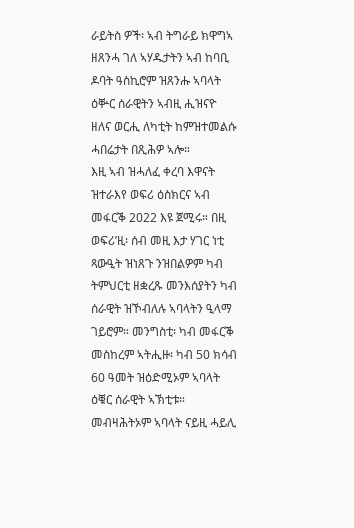ራይትስ ዎች፡ ኣብ ትግራይ ክዋግኣ ዘጸንሓ ገለ ኣሃዱታትን ኣብ ከባቢ ዶባት ዓስኪሮም ዝጸንሑ ኣባላት ዕቝር ሰራዊትን ኣብዚ ሒዝናዮ ዘለና ወርሒ ለካቲት ከምዝተመልሱ ሓበሬታት በጺሕዎ ኣሎ።
እዚ ኣብ ዝሓለፈ ቀረባ እዋናት ዝተራእየ ወፍሪ ዕስክርና ኣብ መፋርቕ 2022 እዩ ጀሚሩ። በዚ ወፍሪ’ዚ፡ ሰብ መዚ እታ ሃገር ነቲ ጻውዒት ዝነጸጉ ንዝበልዎም ካብ ትምህርቲ ዘቋረጹ መንእሰያትን ካብ ሰራዊት ዝኾብለሉ ኣባላትን ዒላማ ገይሮም። መንግስቲ፡ ካብ መፋርቕ መስከረም ኣትሒዙ፡ ካብ 50 ክሳብ 60 ዓመት ዝዕድሚኦም ኣባላት ዕቑር ሰራዊት ኣኽቲቱ። መብዛሕትኦም ኣባላት ናይዚ ሓይሊ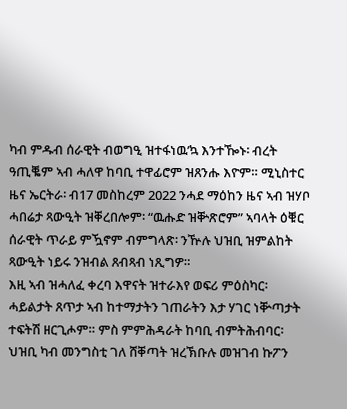ካብ ምዱብ ሰራዊት ብወግዒ ዝተፋነዉ’ኳ እንተዀኑ፡ ብረት ዓጢቘም ኣብ ሓለዋ ከባቢ ተዋፊሮም ዝጸንሑ እዮም። ሚኒስተር ዜና ኤርትራ፡ ብ17 መስከረም 2022 ንሓደ ማዕከን ዜና ኣብ ዝሃቦ ሓበሬታ ጻውዒት ዝቐረበሎም፡ “ዉሑድ ዝቝጽሮም” ኣባላት ዕቑር ሰራዊት ጥራይ ምዃኖም ብምግላጽ፡ ንዅሉ ህዝቢ ዝምልከት ጻውዒት ነይሩ ንዝብል ጸብጻብ ነጺግዎ።
እዚ ኣብ ዝሓለፈ ቀረባ እዋናት ዝተራእየ ወፍሪ ምዕስካር፡ ሓይልታት ጸጥታ ኣብ ከተማታትን ገጠራትን እታ ሃገር ነቝጣታት ተፍትሽ ዘርጊሖም። ምስ ምምሕዳራት ከባቢ ብምትሕብባር፡ ህዝቢ ካብ መንግስቲ ገለ ሸቐጣት ዝረኽቡሉ መዝገብ ኩፖን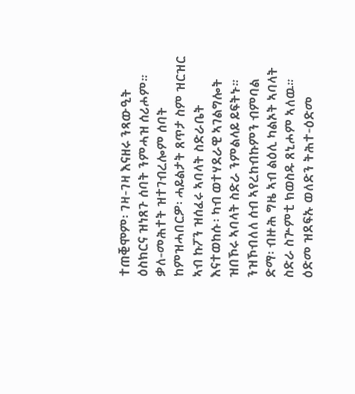ተጠቒሞም፡ ገዛ-ገዛ እናዘሩ ንጻውዒት ዕስክርና ዝነጸጉ ሰባት ንምሓዝ ሰሪሖም። ቃለ-መሕተት ዝተገብረሎም ሰባት ከምዝሓበርዎ፡ ሓይልታት ጸጥታ ስም ዝርዝር ኣብ ኩፖን ዝሰፈሩ ኣባላት ስድራቤት እናተወከሱ፡ ካብ ወተሃደራዊ ኣገልግሎት ዝበኾሩ ኣባላት ስድራ ንምልላይ ይፍትኑ። ንዝኾብለለ ሰብ ኣየረከብኩምን ብምባል ድማ፡ ብዙሕ ግዜ ኣብ ልዕሊ ካልኦት ኣባላት ስድራ ስጕምቲ ክወስዱ ጸኒሖም ኣለዉ።
ዕድመ ዝደፍኡ ወለድን ትሕተ-ዕድመ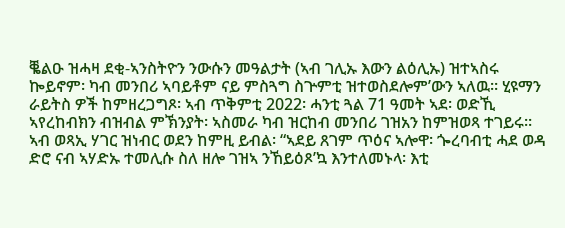ቘልዑ ዝሓዛ ደቂ-ኣንስትዮን ንውሱን መዓልታት (ኣብ ገሊኡ እውን ልዕሊኡ) ዝተኣስሩ ኰይኖም፡ ካብ መንበሪ ኣባይቶም ናይ ምስጓግ ስጕምቲ ዝተወስደሎም’ውን ኣለዉ። ሂዩማን ራይትስ ዎች ከምዘረጋግጾ፡ ኣብ ጥቅምቲ 2022፡ ሓንቲ ጓል 71 ዓመት ኣደ፡ ወድኺ ኣየረከብክን ብዝብል ምኽንያት፡ ኣስመራ ካብ ዝርከብ መንበሪ ገዝአን ከምዝወጻ ተገይሩ። ኣብ ወጻኢ ሃገር ዝነብር ወደን ከምዚ ይብል፡ “ኣደይ ጸገም ጥዕና ኣሎዋ፡ ጐረባብቲ ሓደ ወዳ ድሮ ናብ ኣሃድኡ ተመሊሱ ስለ ዘሎ ገዝኣ ንኸይዕጾ’ኳ እንተለመኑላ፡ እቲ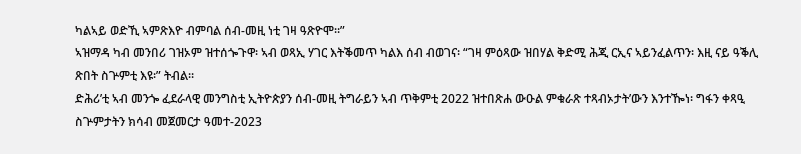ካልኣይ ወድኺ ኣምጽእዮ ብምባል ሰብ-መዚ ነቲ ገዛ ዓጽዮሞ።”
ኣዝማዳ ካብ መንበሪ ገዝኦም ዝተሰጐጉዋ፡ ኣብ ወጻኢ ሃገር እትቕመጥ ካልእ ሰብ ብወገና፡ “ገዛ ምዕጻው ዝበሃል ቅድሚ ሕጂ ርኢና ኣይንፈልጥን፡ እዚ ናይ ዓቕሊ ጽበት ስጕምቲ እዩ፡” ትብል።
ድሕሪ’ቲ ኣብ መንጐ ፈደራላዊ መንግስቲ ኢትዮጵያን ሰብ-መዚ ትግራይን ኣብ ጥቅምቲ 2022 ዝተበጽሐ ውዑል ምቁራጽ ተጻብኦታት’ውን እንተዀነ፡ ግፋን ቀጻዒ ስጕምታትን ክሳብ መጀመርታ ዓመተ-2023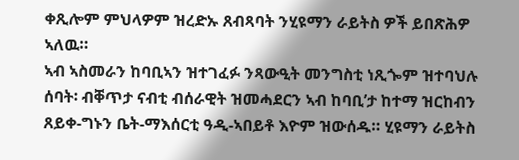ቀጺሎም ምህላዎም ዝረድኡ ጸብጻባት ንሂዩማን ራይትስ ዎች ይበጽሕዎ ኣለዉ።
ኣብ ኣስመራን ከባቢኣን ዝተገፈፉ ንጻውዒት መንግስቲ ነጺጐም ዝተባህሉ ሰባት፡ ብቐጥታ ናብቲ ብሰራዊት ዝመሓደርን ኣብ ከባቢ’ታ ከተማ ዝርከብን ጸይቀ-ግኑን ቤት-ማእሰርቲ ዓዲ-ኣበይቶ እዮም ዝውሰዱ። ሂዩማን ራይትስ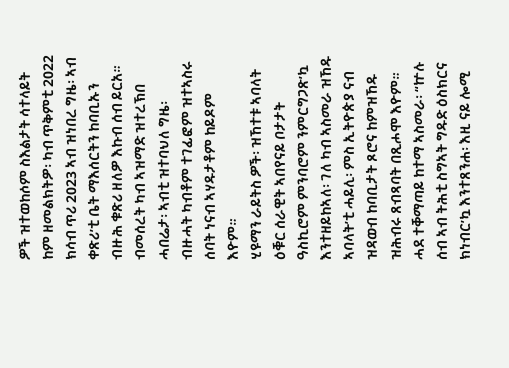ዎች ዝተወከሶም ስእልታት ሳተላይት ከም ዘመልክትዎ፡ ካብ ጥቅምቲ 2022 ክሳብ ጥሪ 2023 ኣብ ዝነበረ ግዜ፡ ኣብ ቀጽሪ’ቲ ቤት ማእሰርትን ከባቢኡን ብዙሕ ቁጽሪ ዘለዎ እኩብ ሰብ ይርአ። ብመሰረት ካብ ኣዝማድ ዝተረኽበ ሓበሬታ፡ ኣብቲ ዝተባህለ ግዜ፡ ብዙሓት ካብቶም ተገፊፎም ዝተኣስሩ ሰባት ነናብ ኣሃዱታቶም ከይዶም እዮም።
ሂዩማን ራይትስ ዎች፡ ዝኸተቱ ኣባላት ዕቑር ሰራዊት ኣበየናይ ቦታታት ዓስኪሮም ምንባሮም ንምርግጋጽ’ኳ እንተዘይከኣለ፡ ገለ ካብ ኣስመራ ዝኸዱ ኣባላት’ቲ ሓይሊ፡ ምስ ኢትዮጵያ ናብ ዝዳወብ ከባቢታት ጾሮና ከምዝኸዱ ዝሕብሩ ጸብጻባት በጺሖሞ እዮም።
ሓደ ተቐማጣይ ከተማ ኣስመራ፡ “ኵሉ ሰብ ኣብ ትሕቲ ስግኣት ግዱድ ዕስክርና ክነብር’ኳ እንተጸንሐ፡ እዚ ናይ ሎሚ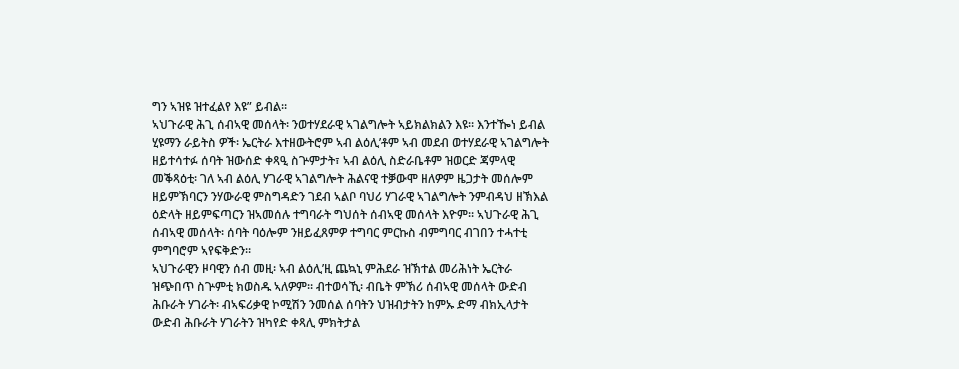ግን ኣዝዩ ዝተፈልየ እዩ” ይብል።
ኣህጉራዊ ሕጊ ሰብኣዊ መሰላት፡ ንወተሃደራዊ ኣገልግሎት ኣይክልክልን እዩ። እንተዀነ ይብል ሂዩማን ራይትስ ዎች፡ ኤርትራ እተዘውትሮም ኣብ ልዕሊ’ቶም ኣብ መደብ ወተሃደራዊ ኣገልግሎት ዘይተሳተፉ ሰባት ዝውሰድ ቀጻዒ ስጕምታት፣ ኣብ ልዕሊ ስድራቤቶም ዝወርድ ጃምላዊ መቕጻዕቲ፡ ገለ ኣብ ልዕሊ ሃገራዊ ኣገልግሎት ሕልናዊ ተቓውሞ ዘለዎም ዜጋታት መሰሎም ዘይምኽባርን ንሃውራዊ ምስግዳድን ገደብ ኣልቦ ባህሪ ሃገራዊ ኣገልግሎት ንምብዳህ ዘኽእል ዕድላት ዘይምፍጣርን ዝኣመሰሉ ተግባራት ግህሰት ሰብኣዊ መሰላት እዮም። ኣህጉራዊ ሕጊ ሰብኣዊ መሰላት፡ ሰባት ባዕሎም ንዘይፈጸምዎ ተግባር ምርኩስ ብምግባር ብገበን ተሓተቲ ምግባሮም ኣየፍቅድን።
ኣህጉራዊን ዞባዊን ሰብ መዚ፡ ኣብ ልዕሊ’ዚ ጨኳኒ ምሕደራ ዝኽተል መሪሕነት ኤርትራ ዝጭበጥ ስጕምቲ ክወስዱ ኣለዎም። ብተወሳኺ፡ ብቤት ምኽሪ ሰብኣዊ መሰላት ውድብ ሕቡራት ሃገራት፡ ብኣፍሪቃዊ ኮሚሽን ንመሰል ሰባትን ህዝብታትን ከምኡ ድማ ብክኢላታት ውድብ ሕቡራት ሃገራትን ዝካየድ ቀጻሊ ምክትታል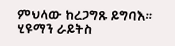ምህላው ከረጋግጹ ይግባእ።
ሂዩማን ራይትስ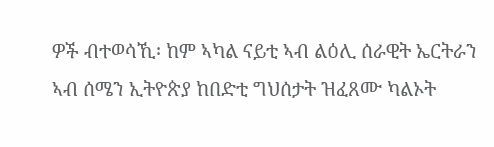ዎች ብተወሳኺ፡ ከም ኣካል ናይቲ ኣብ ልዕሊ ሰራዊት ኤርትራን ኣብ ሰሜን ኢትዮጵያ ከበድቲ ግህሰታት ዝፈጸሙ ካልኦት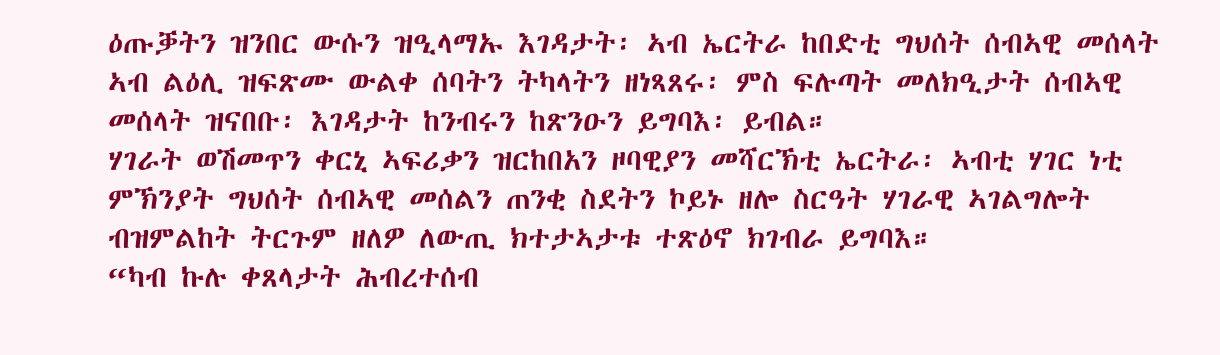ዕጡቓትን ዝንበር ውሱን ዝዒላማኡ እገዳታት፡ ኣብ ኤርትራ ከበድቲ ግህሰት ሰብኣዊ መሰላት ኣብ ልዕሊ ዝፍጽሙ ውልቀ ሰባትን ትካላትን ዘነጻጸሩ፡ ምስ ፍሉጣት መለክዒታት ሰብኣዊ መሰላት ዝናበቡ፡ እገዳታት ከንብሩን ከጽንዑን ይግባእ፡ ይብል።
ሃገራት ወሽመጥን ቀርኒ ኣፍሪቃን ዝርከበአን ዞባዊያን መሻርኽቲ ኤርትራ፡ ኣብቲ ሃገር ነቲ ምኽንያት ግህሰት ሰብኣዊ መሰልን ጠንቂ ስደትን ኮይኑ ዘሎ ስርዓት ሃገራዊ ኣገልግሎት ብዝምልከት ትርጉም ዘለዎ ለውጢ ክተታኣታቱ ተጽዕኖ ክገብራ ይግባእ።
“ካብ ኩሉ ቀጸላታት ሕብረተሰብ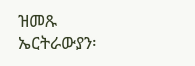ዝመጹ ኤርትራውያን፡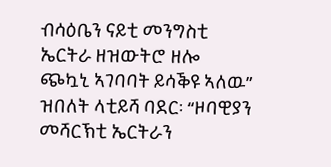ብሳዕቤን ናይቲ መንግስቲ ኤርትራ ዘዝውትሮ ዘሎ ጭኳኒ ኣገባባት ይሳቕዩ ኣለዉ” ዝበለት ላቲይሻ ባደር፡ “ዞባዊያን መሻርኽቲ ኤርትራን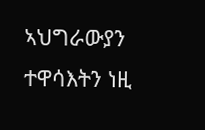ኣህግራውያን ተዋሳእትን ነዚ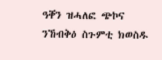ዓቐን ዝሓለፎ ጭኮና ንኸብቅዕ ስጉምቲ ክወስዱ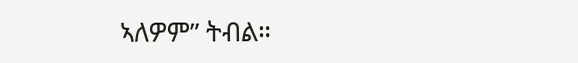ኣለዎም” ትብል።